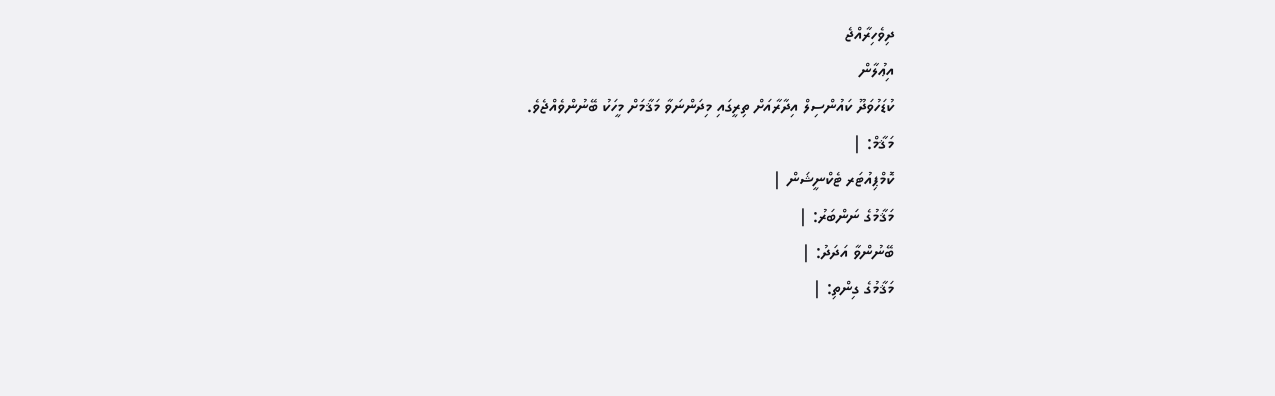ދިވެހިރާއްޖެ
އިޢުލާން
ކުޑަހުވަދޫ ކައުންސިލް އިދާރާއަށް ތިރީގައި މިދަންނަވާ މަޤާމަށް މީހަކު ބޭނުންވެއްޖެވެ.
މަޤާމް: |
ކޮމްޕިއުޓަރ ޓެކްނީޝަން |
މަޤާމުގެ ނަންބަރު: |
ބޭނުންވާ އަދަދު: |
މަޤާމުގެ ގިންތި: |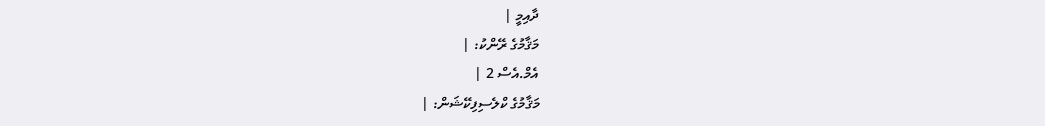ދާއިމީ |
މަޤާމުގެ ރޭންކު: |
އެމް.އެސް 2 |
މަޤާމުގެ ކްލެސިފިކޭޝަން: |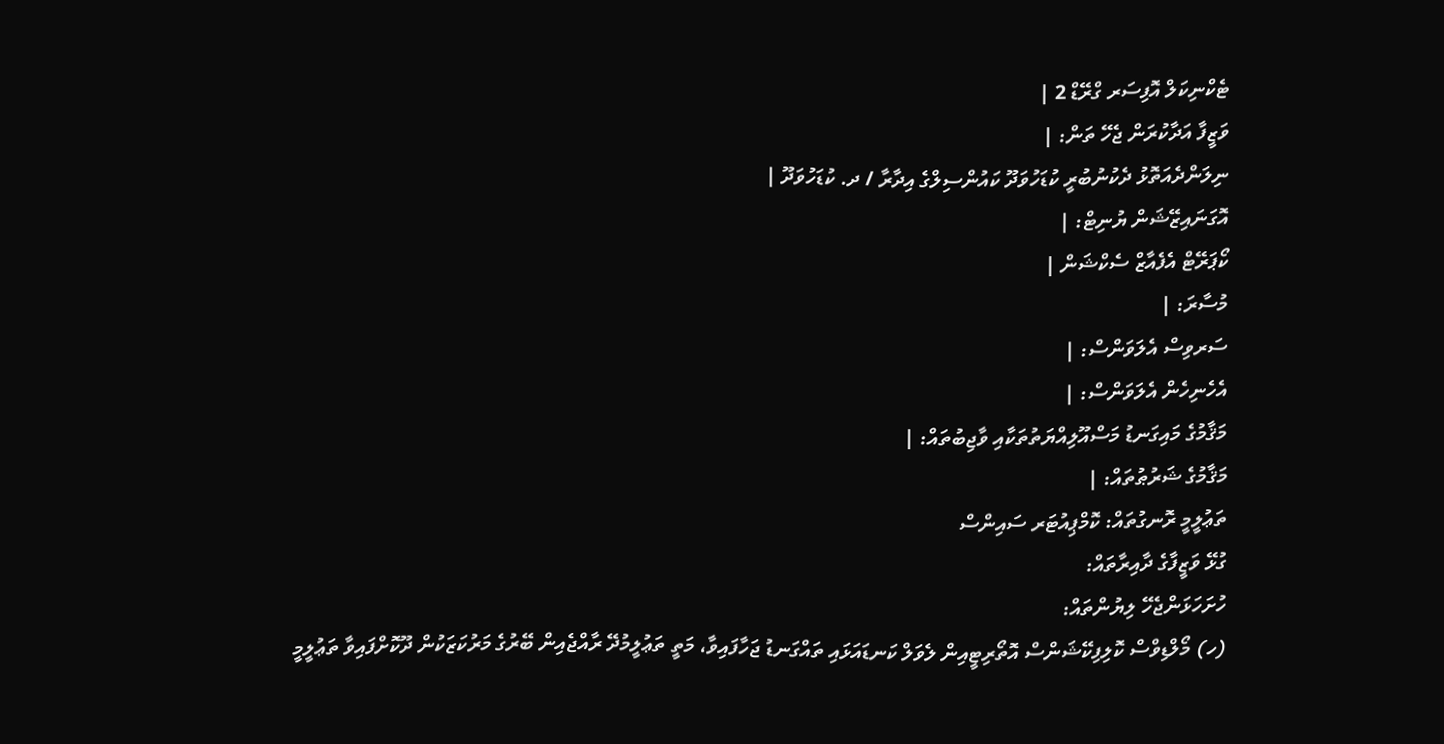ޓެކްނިކަލް އޮފިސަރ ގްރޭޑް 2 |
ވަޒީފާ އަދާކުރަން ޖެހޭ ތަން: |
ނިލަންދެއަތޮޅު ދެކުނުބުރީ ކުޑަހުވަދޫ ކައުންސިލްގެ އިދާރާ / ދ. ކުޑަހުވަދޫ |
އޮގަނައިޒޭޝަން ޔުނިޓް: |
ކޯޕަރޭޓް އެފެއާޒް ސެކްޝަން |
މުސާރަ: |
ސަރވިސް އެލަވަންސް: |
އެހެނިހެން އެލަވަންސް: |
މަޤާމުގެ މައިގަނޑު މަސްއޫލިއްޔަތުތަކާއި ވާޖިބުތައް: |
މަޤާމުގެ ޝަރުޠުތައް: |
ތަޢުލީމީ ރޮނގުތައް: ކޮމްޕިއުޓަރ ސައިންސް
ގުޅޭ ވަޒީފާގެ ދާއިރާތައް:
ހުށަހަޅަންޖެހޭ ލިޔުންތައް:
(ހ) މޯލްޑިވްސް ކޮލިފިކޭޝަންސް އޮތޯރިޓީއިން ލެވަލް ކަނޑައަޅައި ތައްގަނޑު ޖަހާފައިވާ، މަތީ ތަޢުލީމުދޭ ރާއްޖެއިން ބޭރުގެ މަރުކަޒަކުން ދޫކޮށްފައިވާ ތަޢުލީމީ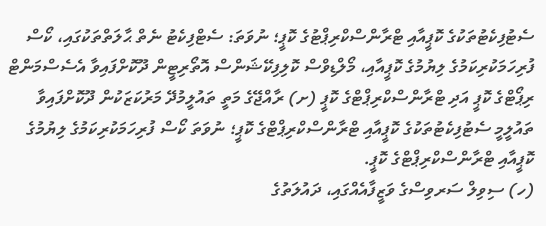ސެޓުފިކެޓުތަކުގެ ކޮޕީއާއި ޓްރާންސްކްރިޕްޓުގެ ކޮޕީ؛ ނުވަތަ: ސެޓްފިކެޓު ނެތް ޙާލަތްތަކުގައި، ކޯސް ފުރިހަމަކުރިކަމުގެ ލިޔުމުގެ ކޮޕީއާއި، މޯލްޑިވްސް ކޮލިފިކޭޝަންސް އޮތޯރިޓީން ދޫކޮށްފައިވާ އެސެސްމަންޓް ރިޕޯޓްގެ ކޮޕީ އަދި ޓްރާންސްކްރިޕްޓްގެ ކޮޕީ (ށ) ރާއްޖޭގެ މަތީ ތައުލީމުދޭ މަރުކަޒަކުން ދޫކޮށްފައިވާ ތައުލީމީ ސެޓުފިކެޓުތަކުގެ ކޮޕީއާއި ޓްރާންސްކްރިޕްޓްގެ ކޮޕީ؛ ނުވަތަ ކޯސް ފުރިހަމަކުރިކަމުގެ ލިޔުމުގެ ކޮޕީއާއި ޓްރާންސްކްރިޕްޓްގެ ކޮޕީ.
(ހ) ސިވިލް ސަރވިސްގެ ވަޒީފާއެއްގައި، ދައުލަތުގެ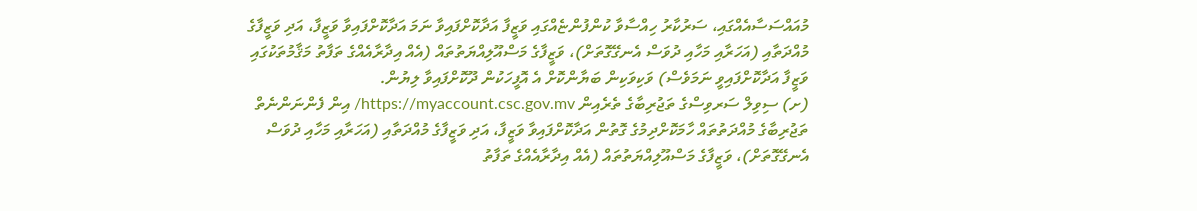މުއައްސަސާއެއްގައި، ސަރުކާރު ހިއްސާވާ ކުންފުންޏެއްގައި ވަޒީފާ އަދާކޮށްފައިވާ ނަމަ އަދާކޮށްފައިވާ ވަޒީފާ، އަދި ވަޒީފާގެ މުއްދަތާއި (އަހަރާއި މަހާއި ދުވަސް އެނގޭގޮތަށް)، ވަޒީފާގެ މަސްއޫލިއްޔަތުތައް (އެއް އިދާރާއެއްގެ ތަފާތު މަޤާމުތަކުގައި ވަޒީފާ އަދާކޮށްފައިވީ ނަމަވެސް) ވަކިވަކިން ބަޔާންކޮށް އެ އޮފީހަކުން ދޫކޮށްފައިވާ ލިޔުން.
(ށ) ސިވިލް ސަރވިސްގެ ތަޖުރިބާގެ ތެރެއިން https://myaccount.csc.gov.mv/ އިން ފެންނަންނެތް ތަޖުރިބާގެ މުއްދަތުތައް ހާމަކޮށްދިމުގެ ގޮތުން އަދާކޮށްފައިވާ ވަޒީފާ، އަދި ވަޒީފާގެ މުއްދަތާއި (އަހަރާއި މަހާއި ދުވަސް އެނގޭގޮތަށް)، ވަޒީފާގެ މަސްއޫލިއްޔަތުތައް (އެއް އިދާރާއެއްގެ ތަފާތު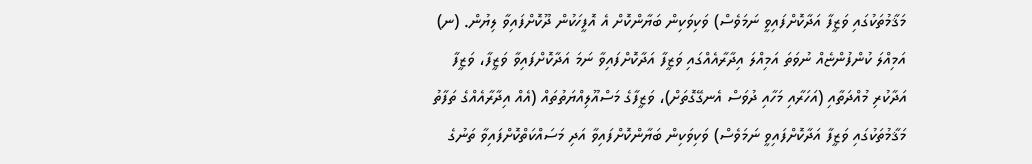މަޤާމުތަކުގައި ވަޒީފާ އަދާކޮށްފައިވީ ނަމަވެސް) ވަކިވަކިން ބަޔާންކޮށް އެ އޮފީހަކުން ދޫކޮށްފައިވާ ލިޔުން. (ނ) އަމިއްލަ ކުންފުންޏެއް ނުވަތަ އަމިއްލަ އިދާރާއެއްގައި ވަޒީފާ އަދާކޮށްފައިވާ ނަމަ އަދާކޮށްފައިވާ ވަޒީފާ، ވަޒީފާ އަދާކުރި މުއްދަތާއި (އަހަރާއި މަހާއި ދުވަސް އެނގޭގޮތަށް)، ވަޒީފާގެ މަސްއޫލިއްޔަތުތައް (އެއް އިދާރާއެއްގެ ތަފާތު މަޤާމުތަކުގައި ވަޒީފާ އަދާކޮށްފައިވީ ނަމަވެސް) ވަކިވަކިން ބަޔާންކޮށްފައިވާ އަދި މަސައްކަތްކޮށްފައިވާ ތަނުގެ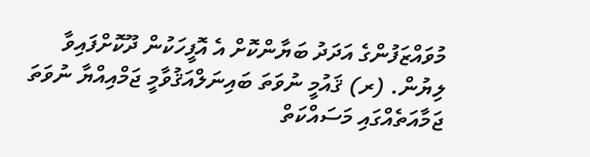މުވައްޒަފުންގެ އަދަދު ބަޔާންކޮށް އެ އޮފީހަކުން ދޫކޮށްފައިވާ ލިޔުން. (ރ) ޤައުމީ ނުވަތަ ބައިނަލްއަޤުވާމީ ޖަމްއިއްޔާ ނުވަތަ ޖަމާއަތެއްގައި މަސައްކަތް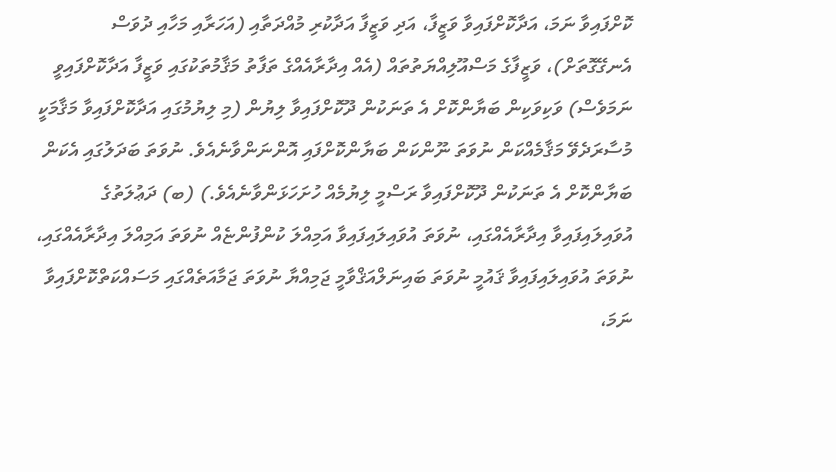ކޮށްފައިވާ ނަމަ، އަދާކޮށްފައިވާ ވަޒީފާ، އަދި ވަޒީފާ އަދާކުރި މުއްދަތާއި (އަހަރާއި މަހާއި ދުވަސް އެނގޭގޮތަށް)، ވަޒީފާގެ މަސްއޫލިއްޔަތުތައް (އެއް އިދާރާއެއްގެ ތަފާތު މަޤާމުތަކުގައި ވަޒީފާ އަދާކޮށްފައިވީ ނަމަވެސް) ވަކިވަކިން ބަޔާންކޮށް އެ ތަނަކުން ދޫކޮށްފައިވާ ލިޔުން (މި ލިޔުމުގައި އަދާކޮށްފައިވާ މަޤާމަކީ މުސާރަދެވޭ މަޤާމެއްކަން ނުވަތަ ނޫންކަން ބަޔާންކޮށްފައި އޮންނަންވާނެއެވެ. ނުވަތަ ބަދަލުގައި އެކަން ބަޔާންކޮށް އެ ތަނަކުން ދޫކޮށްފައިވާ ރަސްމީ ލިޔުމެއް ހުށަހަޅަންވާނެއެވެ.) (ބ) ދަޢުލަތުގެ އުވައިލައިފައިވާ އިދާރާއެއްގައި، ނުވަތަ އުވައިލައިފައިވާ އަމިއްލަ ކުންފުންޏެއް ނުވަތަ އަމިއްލަ އިދާރާއެއްގައި، ނުވަތަ އުވައިލައިފައިވާ ޤައުމީ ނުވަތަ ބައިނަލްއަޤްވާމީ ޖަމިއްޔާ ނުވަތަ ޖަމާއަތެއްގައި މަސައްކަތްކޮށްފައިވާ ނަމަ،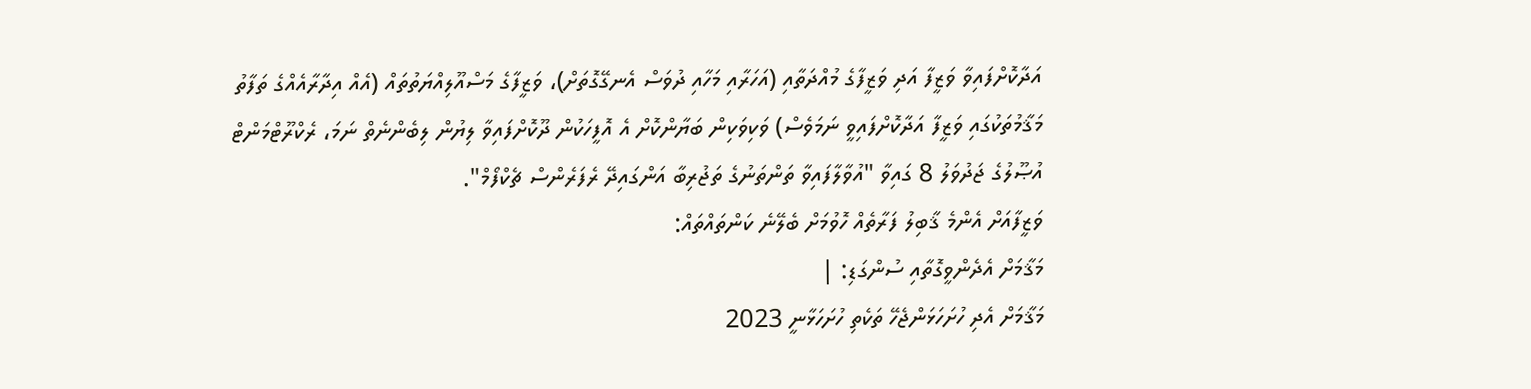އަދާކޮށްފައިވާ ވަޒީފާ އަދި ވަޒީފާގެ މުއްދަތާއި (އަހަރާއި މަހާއި ދުވަސް އެނގޭގޮތަށް)، ވަޒީފާގެ މަސްއޫލިއްޔަތުތައް (އެއް އިދާރާއެއްގެ ތަފާތު މަޤާމުތަކުގައި ވަޒީފާ އަދާކޮށްފައިވީ ނަމަވެސް) ވަކިވަކިން ބަޔާންކޮށް އެ އޮފީހަކުން ދޫކޮށްފައިވާ ލިޔުން ލިބެންނެތް ނަމަ، ރެކްރޫޓްމަންޓް އުޞޫލުގެ ޖަދުވަލު 8 ގައިވާ "އުވާލާފައިވާ ތަންތަނުގެ ތަޖުރިބާ އަންގައިދޭ ރެފަރެންސް ޗެކްފޯމް".
ވަޒީފާއަށް އެންމެ ޤާބިލު ފަރާތެއް ހޮވުމަށް ބެލޭނެ ކަންތައްތައް:
މަޤާމަށް އެދެންވީގޮތާއި ސުންގަޑި: |
މަޤާމަށް އެދި ހުށަހަޅަންޖެހޭ ތަކެތި ހުށަހަޅާނީ 2023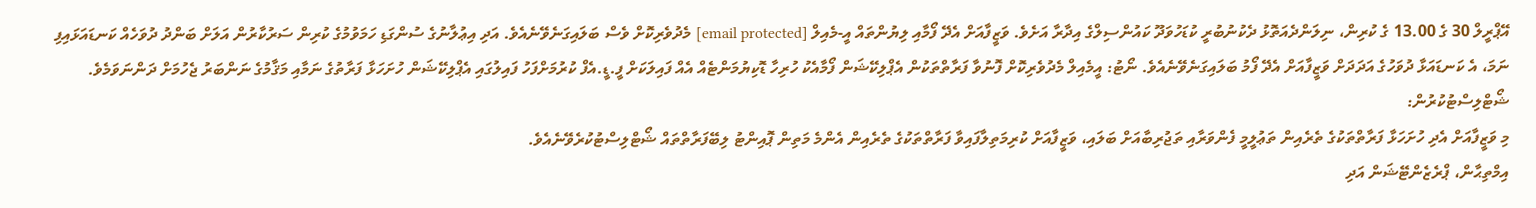އޭޕްރީލް 30 ގެ 13.00 ގެ ކުރިން، ނިލަންދެއަތޮޅު ދެކުނުބުރީ ކުޑަހުވަދޫ ކައުންސިލްގެ އިދާރާ އަށެވެ. ވަޒީފާއަށް އެދޭ ފޯމާއި ލިޔުންތައް އީ-މެއިލް [email protected] މެދުވެރިކޮށް ވެސް ބަލައިގަނެވޭނެއެވެ. އަދި އިޢުލާނުގެ ސުންގަޑި ހަމަވުމުގެ ކުރިން ސަރުކާރުން އަލަށް ބަންދު ދުވަހެއް ކަނޑައަޅައިފި ނަމަ، އެ ކަނޑައަޅާ ދުވަހުގެ އަދަދަށް ވަޒީފާއަށް އެދޭ ފޯމު ބަލައިގަނެވޭނެއެވެ. ނޯޓު: އީމެއިލް މެދުވެރިކޮށް ފޮނުވާ ފަރާތްތަކުން އެޕްލިކޭޝަން ފޯމާއެކު ހުރިހާ ޑޮކިޔުމަންޓެއް އެއް ފައިލަކަށް ފީ.ޑީ.އެފް ކުރުމަށްފަހު ފައިލުގައި އެޕްލިކޭޝަން ހުށަހަޅާ ފަރާތުގެ ނަމާއި މަޤާމުގެ ނަންބަރު ޖެހުމަށް ދަންނަވަމެވެ.
ޝޯޓްލިސްޓުކުރުން:
މި ވަޒީފާއަށް އެދި ހުށަހަޅާ ފަރާތްތަކުގެ ތެރެއިން ތަޢުލީމީ ފެންވަރާއި ތަޖުރިބާއަށް ބަލައި، ވަޒީފާއަށް ކުރިމަތިލާފައިވާ ފަރާތްތަކުގެ ތެރެއިން އެންމެ މަތިން ޕޮއިންޓު ލިބޭފަރާތްތައް ޝޯޓްލިސްޓުކުރެވޭނެއެވެ.
އިމްތިޙާން، ޕްރެޒެންޓޭޝަން އަދި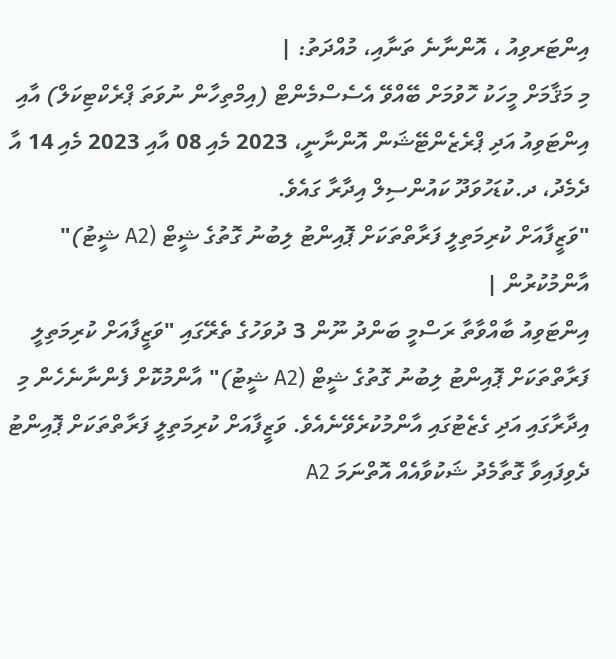އިންޓަރވިއު ، އޮންނާނެ ތަނާއި، މުއްދަތު: |
މި މަޤާމަށް މީހަކު ހޮވުމަށް ބޭއްވޭ އެސެސްމެންޓް (އިމްތިހާން ނުވަތަ ޕްރެކްޓިކަލް) އާއި އިންޓަވިއު އަދި ޕްރެޒެންޓޭޝަން އޮންނާނީ، 2023 މެއި 08 އާއި 2023 މެއި 14 އާ ދެމެދު، ދ.ކުޑަހުވަދޫ ކައުންސިލް އިދާރާ ގައެވެ.
"ވަޒީފާއަށް ކުރިމަތިލީ ފަރާތްތަކަށް ޕޮއިންޓު ލިބުނު ގޮތުގެ ޝީޓް (A2 ޝީޓު)" އާންމުކުރުން |
އިންޓަވިއު ބާއްވާތާ ރަސްމީ ބަންދު ނޫން 3 ދުވަހުގެ ތެރޭގައި "ވަޒީފާއަށް ކުރިމަތިލީ ފަރާތްތަކަށް ޕޮއިންޓު ލިބުނު ގޮތުގެ ޝީޓް (A2 ޝީޓު)" އާންމުކޮށް ފެންނާނެހެން މި އިދާރާގައި އަދި ގެޒެޓުގައި އާންމުކުރެވޭނެއެވެ. ވަޒީފާއަށް ކުރިމަތިލީ ފަރާތްތަކަށް ޕޮއިންޓު ދެވިފައިވާ ގޮތާމެދު ޝަކުވާއެއް އޮތްނަމަ A2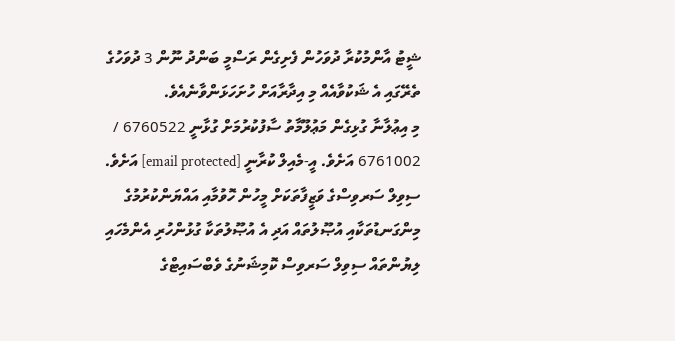ޝީޓު އާންމުކުރާ ދުވަހުން ފެށިގެން ރަސްމީ ބަންދު ނޫން 3 ދުވަހުގެ ތެރޭގައި އެ ޝަކުވާއެއް މި އިދާރާއަށް ހުށަހަޅަންވާނެއެވެ.
މި އިޢުލާނާ ގުޅިގެން މަޢުލޫމާތު ސާފުކުރުމަށް ގުޅާނީ 6760522 / 6761002 އަށެވެ. އީ-މެއިލް ކުރާނީ [email protected] އަށެވެ. ސިވިލް ސަރވިސްގެ ވަޒީފާތަކަށް މީހުން ހޮވުމާއި އައްޔަންކުރުމުގެ މިންގަނޑުތަކާއި އުޞޫލުތައް އަދި އެ އުޞޫލުތަކާ ގުޅުންހުރި އެންމެހައި ލިޔުންތައް ސިވިލް ސަރވިސް ކޮމިޝަނުގެ ވެބްސައިޓްގެ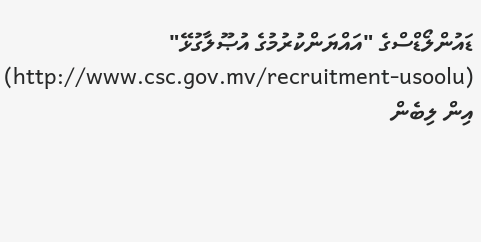ޑައުންލޯޑްސްގެ "އައްޔަންކުރުމުގެ އުޞޫލާގުޅޭ" (http://www.csc.gov.mv/recruitment-usoolu) އިން ލިބެން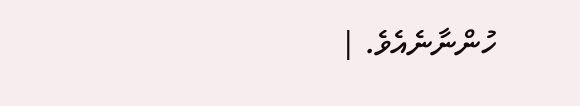ހުންނާނެއެވެ. |